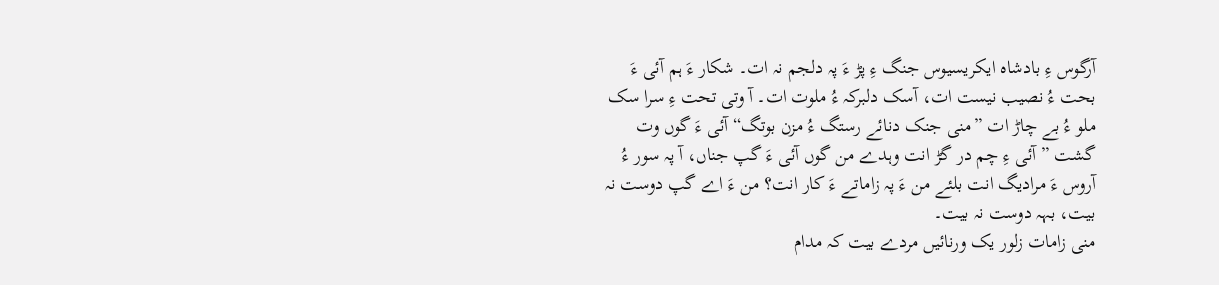آرگوس ءِ بادشاہ ایکریسیوس جنگ ءِ پڑ ءَ پہ دلجم نہ ات۔ شکار ءَ ہم آئی ءَ بحت ءُ نصیب نیست ات، آسک دلبرکہ ءُ ملوت ات۔ آ وتی تحت ءِ سرا سک ملو ءُ بے چاڑ ات ”منی جنک دنائے رستگ ءُ مزن بوتگ“ آئی ءَ گوں وت گشت ”آئی ءِ چم در گڑ انت وہدے من گوں آئی ءَ گپ جناں، آ پہ سور ءُ آروس ءَ مرادیگ انت بلئے من ءَ پہ زاماتے ءَ کار انت؟ من ءَ اے گپ دوست نہ بیت، بہہ دوست نہ بیت۔
منی زامات زلور یک ورنائیں مردے بیت کہ مدام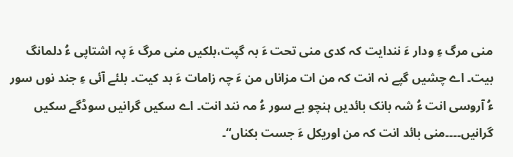منی مرگ ءِ ودار ءَ نندایت کہ کدی منی تحت ءَ بہ گپت،بلکیں منی مرگ ءَ پہ اشتاپی ءُ دلمانگ بیت۔ اے چشیں گپے نہ انت کہ من ات مزاناں من ءَ چہ زامات ءَ بد کیت۔ بلئے آئی ءِ جند نوں سور ءُ آروسی انت ءُ شہ بانک بائدیں ہنچو بے سور ءُ مہ نند انت۔ اے سکیں گرانیں سوڈگے سکیں گرانیں۔۔۔۔منی بائد انت کہ من اوریکل ءَ جست بکناں“۔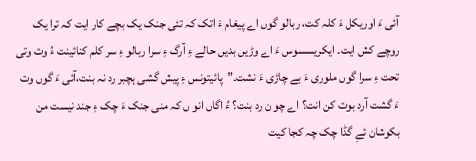آئی ءَ اوریکل ءَ کلہ کت، ربالو گوں اے پیغام ءَ اتک کہ تئی جنک یک بچے کار ایت کہ ترا یک روچے کش ایت۔ ایکریسسوس ءَ اے وڑیں بدیں حالے ءِ آرگ ءِ سرا ربالو ءِ سر کلم کنائینت ءُ وت وتی تحت ءِ سرا گوں ملوری ءَ بے چاڑی ءَ نشت۔”پائیتونس ءِ پیش گشی ہچبر رد نہ بنت،آئی ءَ گوں وت ءَ گشت آرد بوت کن انت؟ اے چو ن رد بنت؟ ءُ اگاں انو ں کہ منی جنک ءَ چک ءِ جند نیست من بکوشان ئےِ گڈا چک چہ کجا کیت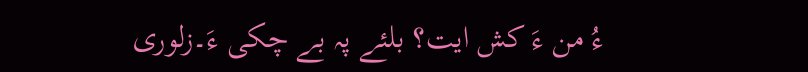ءُ من ءَ کش ایت؟ بلئے پہ بے چکی ءَ۔زلوری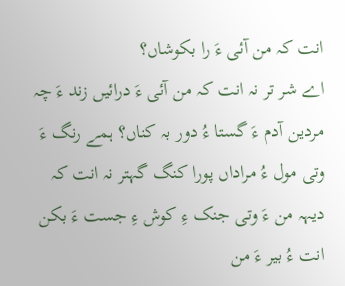انت کہ من آئی ءَ را بکوشاں؟
اے شر تر نہ انت کہ من آئی ءَ درائیں زند ءَ چہ مردین آدم ءَ گستا ءُ دور بہ کناں؟ ہمے رنگ ءَ وتی مول ءُ مراداں پورا کنگ گہتر نہ انت کہ دیہہ من ءَ وتی جنک ءِ کوش ءِ جست ءَ بکن انت ءُ بیر ءَ من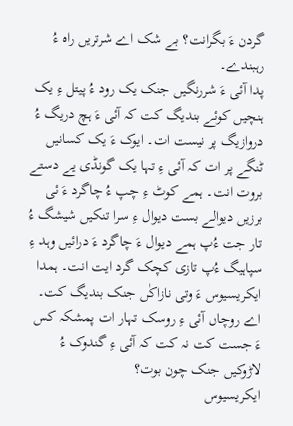گردن ءَ بگرانت؟ بے شک اے شرتریں راہ ءُ رہبندے۔
پدا آئی ءَ شررنگیں جنک یک رود ءُ پیتل ءِ یک ہنچیں کوئے بندیگ کت کہ آئی ءَ ہچ دریگ ءُ دروازیگ پر نیست ات۔ ایوک ءَ یک کسانیں ٹنگے پر ات کہ آئی ءِ تہا یک گونڈی یے دستے بروت انت۔ ہمے کوٹ ءِ چپ ءُ چاگرد ءَ ئی برزیں دیوالے بست دیوال ءِ سرا تنکیں شیشگ ءُ تار جت ءُپ ہمے دیوال ءَ چاگرد ءَ درائیں وہد ءِ سپاہیگ ءُپ تازی کچک گرد ایت انت۔ ہمدا ایکریسیوس ءَ وتی نازاکٰں جنک بندیگ کت۔ اے روچاں آئی ءِ روسک تہار ات پمشکہ کس ءَ جست کت نہ کت کہ آئی ءِ گندوک ءُ لاڑوکیں جنک چون بوت؟
ایکریسیوس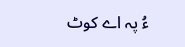ءُ پہ اے کوٹ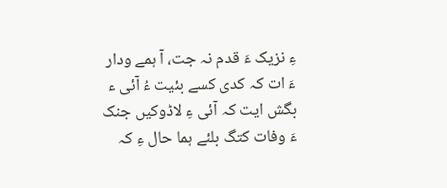ءِ نزیک ءَ قدم نہ جت، آ ہمے ودار ءَ ات کہ کدی کسے بئیت ءُ آئی ء بگش ایت کہ آئی ءِ لاڈوکیں جنک ءَ وفات کتگ بلئے ہما حال ءِ کہ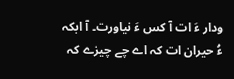ودار ءَ ات آ کس ءَ نیاورت۔ آ ابکہ ءُ حیران ات کہ اے چے چیزے کہ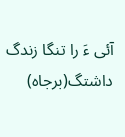آئی ءَ را تنگا زندگ داشتگ(برجاہ)